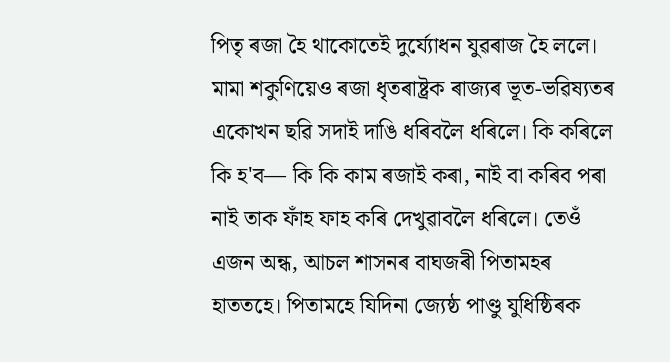পিতৃ ৰজা হৈ থাকোতেই দুৰ্য্যোধন যুৱৰাজ হৈ ললে। মামা শকুণিয়েও ৰজা ধৃতৰাষ্ট্ৰক ৰাজ্যৰ ভূত-ভৱিষ্যতৰ একোখন ছৱি সদাই দাঙি ধৰিবলৈ ধৰিলে। কি কৰিলে কি হ'ব— কি কি কাম ৰজাই কৰা, নাই বা কৰিব পৰা নাই তাক ফাঁহ ফাহ কৰি দেখুৱাবলৈ ধৰিলে। তেওঁ এজন অন্ধ, আচল শাসনৰ বাঘজৰী পিতামহৰ হাততহে। পিতামহে যিদিনা জ্যেষ্ঠ পাণ্ডু যুধিষ্ঠিৰক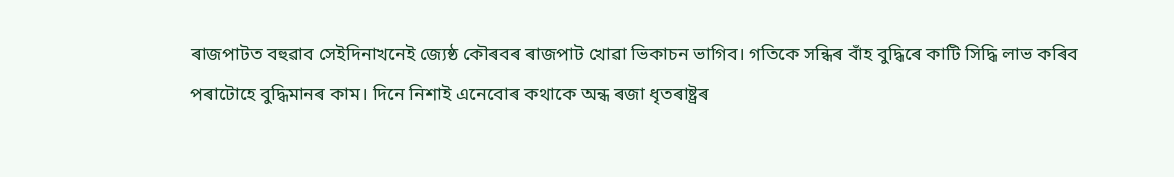ৰাজপাটত বহুৱাব সেইদিনাখনেই জ্যেষ্ঠ কৌৰবৰ ৰাজপাট খোৱা ভিকাচন ভাগিব। গতিকে সন্ধিৰ বাঁহ বুদ্ধিৰে কাটি সিদ্ধি লাভ কৰিব পৰাটোহে বুদ্ধিমানৰ কাম। দিনে নিশাই এনেবোৰ কথাকে অন্ধ ৰজা ধৃতৰাষ্ট্ৰৰ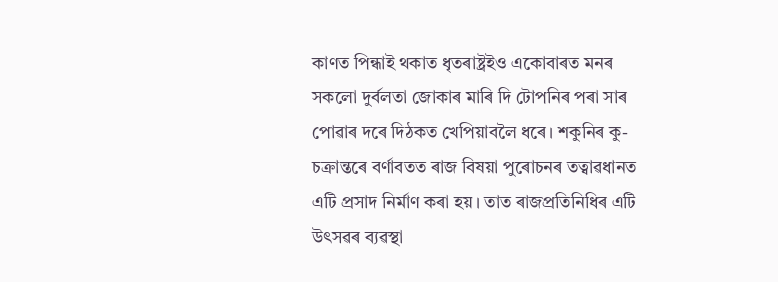কাণত পিন্ধাই থকাত ধৃতৰাষ্ট্ৰইও একোবাৰত মনৰ সকলো দুৰ্বলতা জোকাৰ মাৰি দি টোপনিৰ পৰা সাৰ পোৱাৰ দৰে দিঠকত খেপিয়াবলৈ ধৰে। শকুনিৰ কু-চক্ৰান্তৰে বৰ্ণাবতত ৰাজ বিষয়া পুৰোচনৰ তত্বাৱধানত এটি প্ৰসাদ নিৰ্মাণ কৰা হয়। তাত ৰাজপ্ৰতিনিধিৰ এটি উৎসৱৰ ব্যৱস্থা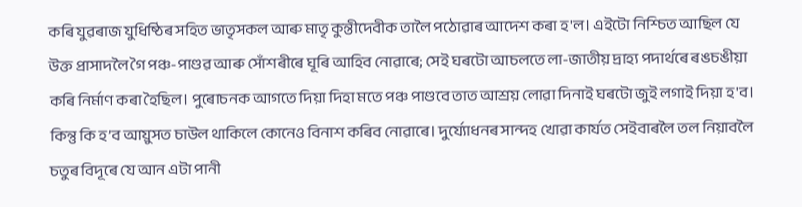কৰি যুৱৰাজ যুধিষ্ঠিৰ সহিত ভাতৃসকল আৰু মাতৃ কুন্তীদেবীক তালৈ পঠোৱাৰ আদেশ কৰা হ'ল। এইটো নিশ্চিত আছিল যে উক্ত প্ৰাসাদলৈ গৈ পঞ্চ-পাণ্ডৱ আৰু সোঁশৰীৰে ঘূৰি আহিব নোৱাৰে; সেই ঘৰটো আচলতে লা-জাতীয় দ্ৰাহ্য পদাৰ্থৰে ৰঙচঙীয়া কৰি নিৰ্মাণ কৰা হৈছিল। পুৰোচনক আগতে দিয়া দিহা মতে পঞ্চ পাণ্ডবে তাত আশ্ৰয় লোৱা দিনাই ঘৰটো জুই লগাই দিয়া হ'ব। কিন্তু কি হ’ব আয়ুসত চাউল থাকিলে কোনেও বিনাশ কৰিব নোৱাৰে। দুৰ্য্যোধনৰ সান্দহ খোৱা কাৰ্যত সেইবাৰলৈ তল নিয়াবলৈ চতুৰ বিদূৰে যে আন এটা পানী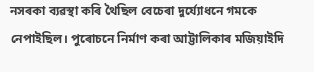নসৰকা ব্যৱস্থা কৰি থৈছিল বেচেৰা দুৰ্য্যোধনে গমকে নেপাইছিল। পুৰোচনে নিৰ্মাণ কৰা আট্টালিকাৰ মজিয়াইদি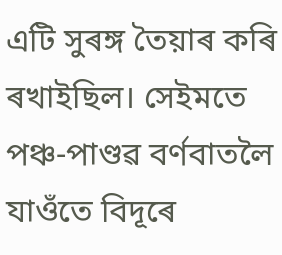এটি সুৰঙ্গ তৈয়াৰ কৰি ৰখাইছিল। সেইমতে পঞ্চ-পাণ্ডৱ বৰ্ণবাতলৈ যাওঁতে বিদূৰে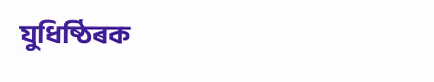যুধিষ্ঠিৰক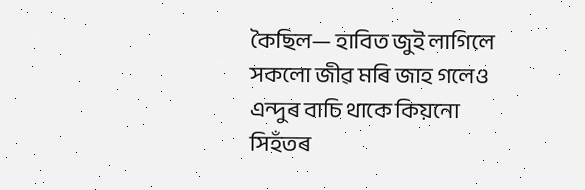কৈছিল— হাবিত জুই লাগিলে সকলো জীৱ মৰি জাহ গলেও এন্দুৰ বাচি থাকে কিয়নো সিহঁতৰ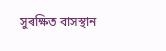সুৰক্ষিত বাসস্থান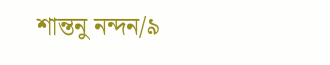শান্তনু নন্দন/৯